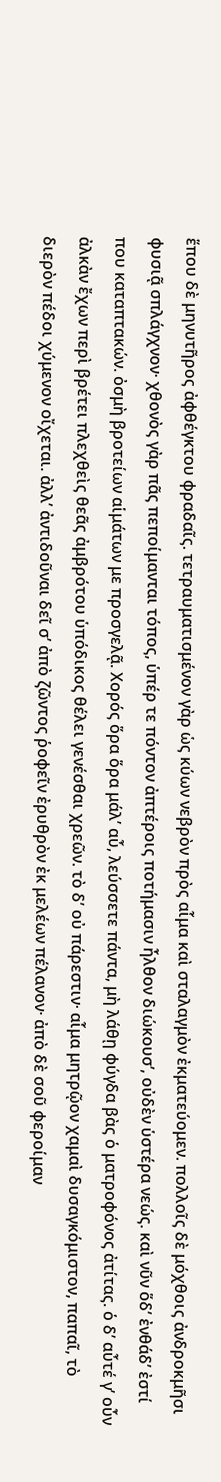ἕπου δὲ μηνυτῆρος ἀφθέγκτου φραδαῖς. τετραυματισμένον γὰρ ὡς κύων νεβρὸν πρὸς αἷμα καὶ σταλαγμὸν ἐκματεύομεν. πολλοῖς δὲ μόχθοις ἀνδροκμῆσι φυσιᾷ σπλάγχνον· χθονὸς γὰρ πᾶς πεποίμανται τόπος, ὑπέρ τε πόντον ἀπτέροις ποτήμασιν ἦλθον διώκουσʼ, οὐδὲν ὑστέρα νεώς. καὶ νῦν ὅδʼ ἐνθάδʼ ἐστί που καταπτακών. ὀσμὴ βροτείων αἱμάτων με προσγελᾷ. Χορός ὅρα ὅρα μάλʼ αὖ, λεύσσετε πάντα, μὴ λάθῃ φύγδα βὰς ὁ ματροφόνος ἀτίτας. ὁ δʼ αὖτέ γʼ οὖν ἀλκὰν ἔχων περὶ βρέτει πλεχθεὶς θεᾶς ἀμβρότου ὑπόδικος θέλει γενέσθαι χρεῶν. τὸ δʼ οὐ πάρεστιν· αἷμα μητρῷον χαμαὶ δυσαγκόμιστον, παπαῖ, τὸ διερὸν πέδοι χύμενον οἴχεται. ἀλλʼ ἀντιδοῦναι δεῖ σʼ ἀπὸ ζῶντος ῥοφεῖν ἐρυθρὸν ἐκ μελέων πέλανον· ἀπὸ δὲ σοῦ φεροίμαν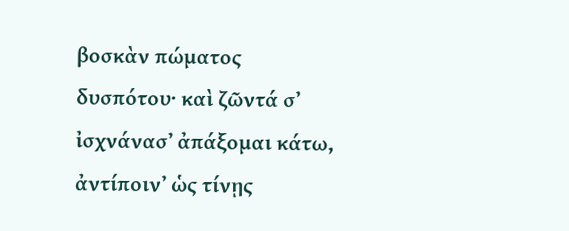βοσκὰν πώματος δυσπότου· καὶ ζῶντά σʼ ἰσχνάνασʼ ἀπάξομαι κάτω, ἀντίποινʼ ὡς τίνῃς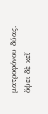ματροφόνου δύας. ὄψει δὲ κεἴ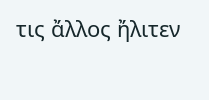τις ἄλλος ἤλιτεν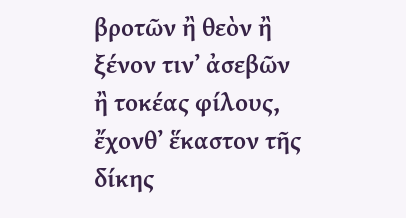βροτῶν ἢ θεὸν ἢ ξένον τινʼ ἀσεβῶν ἢ τοκέας φίλους, ἔχονθʼ ἕκαστον τῆς δίκης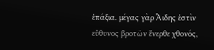ἐπάξια. μέγας γὰρ Ἅιδης ἐστὶν εὔθυνος βροτῶν ἔνερθε χθονός,